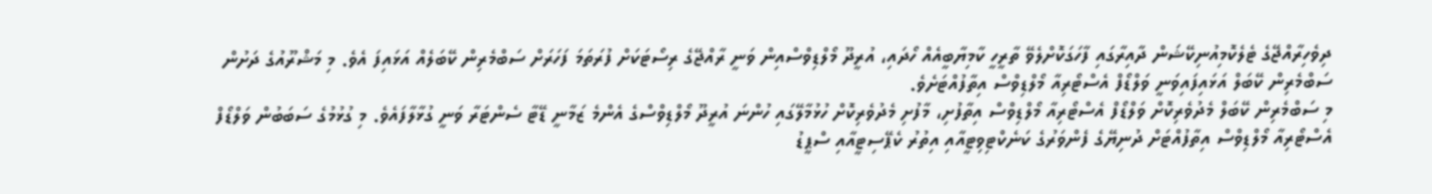ދިވެހިރާއްޖޭގެ ޓެލެކޮމިއުނިކޭޝަން ދާއިރާގައި ފާހަގަކޮށްލެވޭ ތާރީހީ ކާމިޔާބީއެއް ހޯދައި، އުރީދޫ މޯލްޑިވްސްއިން ވަނީ ރާއްޖޭގެ ރިސޯޓަކަށް ފުރަތަމަ ފަހަރަށް ސަބްމެރިން ކޭބަލެއް އަޅައިފަ އެވެ. މި މަޝްރޫއުގެ ދަށުން ސަބްމެރިން ކޭބަލް އަޅައިފައިވަނީ ވަލްޑޯފް އެސްޓޯރިއާ މޯލްޑިވްސް އިތާފުއްޓަށެވެ.
މި ސަބްމެރިން ކޭބަލް މެދުވެރިކޮށް ވަލްޑޯފް އެސްޓޯރިއާ މޯލްޑިވްސް އިތާފުށި، މާފުށި މެދުވެރިކޮށް ހުޅުމާލޭގައި ހުންނަ އުރީދޫ މޯލްޑިވްސްގެ އެންމެ ޒަމާނީ ޑޭޓާ ސެންޓަރާ ވަނީ ގުޅާލާފައެވެ. މި ގުޅުމުގެ ސަބަބުން ވަލްޑޯފް އެސްޓޯރިއާ މޯލްޑިވްސް އިތާފުއްޓަށް ދުނިޔޭގެ ފެންވަރުގެ ކަނެކްޓިވިޓީއާއި އިތުރު ކެޕޭސިޓީއާއި ސްޕީޑު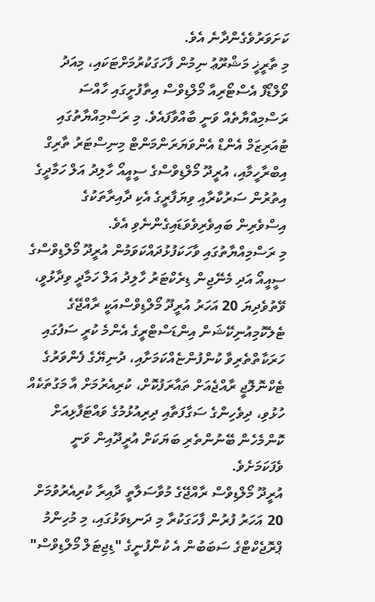ކަށަވަރުވެގެންދާނެ އެވެ.
މި ތާރީޚީ މަޝްރޫޢު ނިމުން ފާހަގަކުރުމަށްޓަކައި، މިއަދު ވޯލްޑޯފް އެސްޓޯރިއާ މޯލްޑިވްސް އިތާފުށީގައި ހާއްސަ ރަސްމިއްޔާތެއް ވަނީ ބާއްވާފައެވެ. މި ރަސްމިއްޔާތުގައި ޓުއަރިޒަމް އެންޑް އެންވަޔަރަންމަންޓް މިނިސްޓަރު ތާރިގް އިބްރާހީމާއި، އުރީދޫ މޯލްޑިވްސްގެ ސީއީއޯ ހާލިދު އަލް ހަމާދީގެ އިތުރުން ސަރުކާރާއި ވިޔަފާރީގެ އެކި ދާއިރާތަކުގެ އިސްވެރިން ބައިވެރިވެވަޑައިގެންނެވި އެވެ.
މި ރަސްމިއްޔާތުގައި ވާހަކަފުޅުދައްކަވަމުން އުރީދޫ މޯލްޑިވްސްގެ ސީއީއޯ އަދި މެނޭޖިން ޑިރެކްޓަރު ހާލިދު އަލް ހަމާދީ ވިދާޅުވީ، ވޭތުވެދިޔަ 20 އަހަރު އުރީދޫ މޯލްޑިވްސްއަކީ ރާއްޖޭގެ ޓެލެކޮމިއުނިކޭޝަން އިންޑަސްޓްރީގެ އެންމެ ކުރީ ސަފުގައި ހަރަކާތްތެރިވާ ކުންފުންޏެއްކަމަށާއި، ދުނިޔޭގެ ފެންވަރުގެ ޓެކްނޮލޮޖީ ރާއްޖެއަށް ތައާރަފުކޮށް، ކުރިއެރުމަށް އާ މަގުތަކެއް ހުޅުވި، ދިވެހިންގެ ސަގާފަތާއި ދިރިއުޅުމުގެ ވައްޓަފާޅިއަށް ކޮންމެހެން ބޭނުންތެރި ބަޔަކަށް އުރީދޫއިން ވަނީ ވެފަކަމަށެވެ.
އުރީދޫ މޯލްޑިވްސް ރާއްޖޭގެ މުވާސަލާތީ ދާއިރާ ކުރިއެރުވުމަށް 20 އަހަރު ފުރުން ފާހަގަކުރާ މި ދަނޑިވަޅުގައި، މި މުހިންމު ޕްރޮޖެކްޓްގެ ސަބަބުން އެ ކުންފުނީގެ "ޑިޖިޓަލް މޯލްޑިވްސް"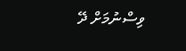ވިސްނުމަށް ދޭ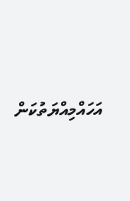އަހައްމިއްޔަތުކަން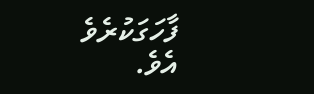ފާހަގަކުރެވެ އެވެ.